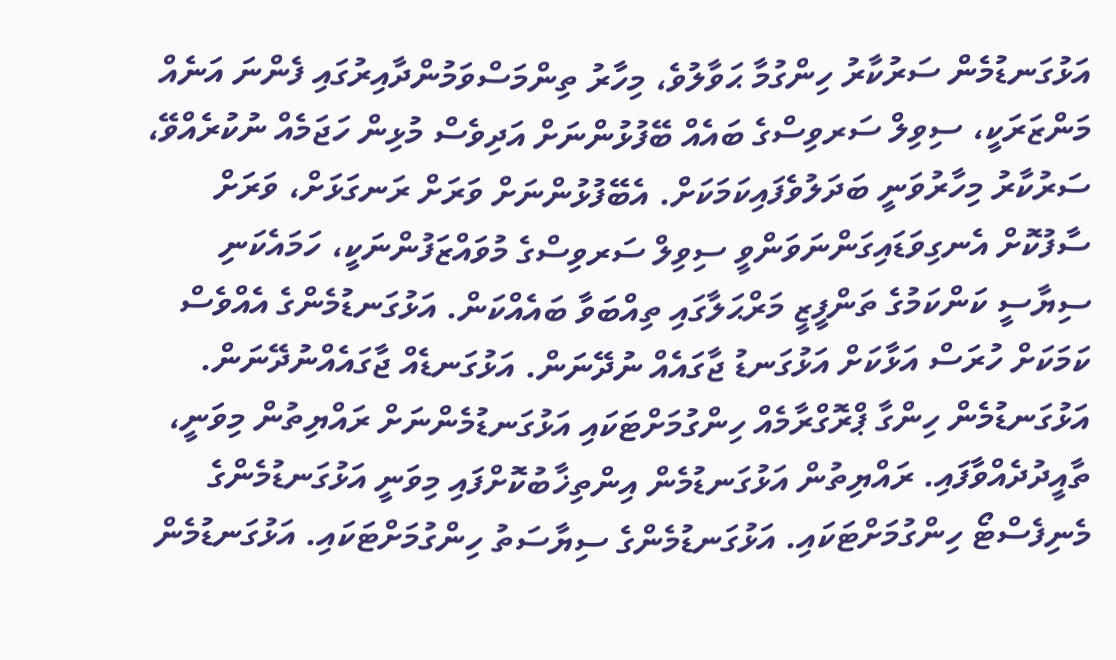އަޅުގަނޑުމެން ސަރުކާރު ހިންގުމާ ޙަވާލުވެ، މިހާރު ތިންމަސްވަމުންދާއިރުގައި ފެންނަ އަނެއް މަންޒަރަކީ، ސިވިލް ސަރވިސްގެ ބައެއް ބޭފުޅުންނަށް އަދިވެސް މުޅިން ހަޖަމެއް ނުކުރެއްވޭ، ސަރުކާރު މިހާރުވަނީ ބަދަލުވެފައިކަމަކަށް. އެބޭފުޅުންނަށް ވަރަށް ރަނގަޅަށް، ވަރަށް ސާފުކޮށް އެނގިވަޑައިގަންނަވަންވީ ސިވިލް ސަރވިސްގެ މުވައްޒަފުންނަކީ، ހަމައެކަނި ސިޔާސީ ކަންކަމުގެ ތަންފީޒީ މަރްޙަލާގައި ތިއްބަވާ ބައެއްކަން. އަޅުގަނޑުމެންގެ އެއްވެސް ކަމަކަށް ހުރަސް އަޅާކަށް އަޅުގަނޑު ޖާގައެއް ނުދޭނަން. އަޅުގަނޑެއް ޖާގައެއްނުދޭނަން. އަޅުގަނޑުމެން ހިންގާ ޕްރޮގްރާމެއް ހިންގުމަށްޓަކައި އަޅުގަނޑުމެންނަށް ރައްޔިތުން މިވަނީ، ތާއީދުދެއްވާފައި. ރައްޔިތުން އަޅުގަނޑުމެން އިންތިޚާބުކޮށްފައި މިވަނީ އަޅުގަނޑުމެންގެ މެނިފެސްޓޯ ހިންގުމަށްޓަކައި. އަޅުގަނޑުމެންގެ ސިޔާސަތު ހިންގުމަށްޓަކައި. އަޅުގަނޑުމެން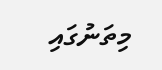މިތަނުގައި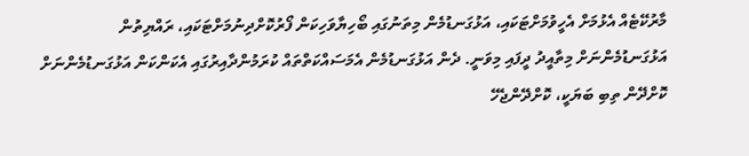މާރުކޭޓެއް އެޅުމަށް އެހީވުމަށްޓަކައި، އަޅުގަނޑުމެން މިތަނުގައި ބޯހިޔާވަހިކަން ފޯރުކޮށްދިނުމަށްޓަކައި، ރައްޔިތުން އަޅުގަނޑުމެންނަށް މިތާއީދު ދީފައި މިވަނީ. ދެން އަޅުގަނޑުމެން އެމަސައްކަތްތައް ކުރަމުންދާއިރުގައި އެކަންކަން އަޅުގަނޑުމެންނަށް ކޮށްދޭން ތިބި ބަޔަކީ، ކޮށްދޭންޖެހޭ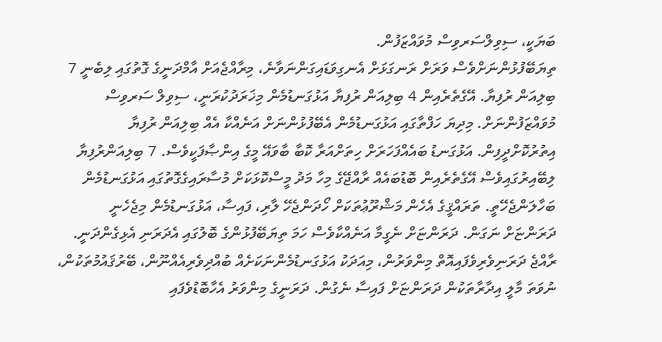ބަޔަކީ، ސިވިލްސަރވިސް މުވައްޒަފުން.
ތިޔަބޭފުޅުންނަށްވެސް ވަރަށް ރަނގަޅަށް އެނގިވަޑައިގަންނަވާނެ، މިރާއްޖެއަށް އާމްދަނީގެ ގޮތުގައި ލިބެނީ 7 ބިލިއަން ރުފިޔާ. އޭގެތެރެއިން 4 ބިލިއަން ރުފިޔާ އަޅުގަނޑުމެން މިޚަރަދުކުރަނީ، ސިވިލް ސަރވިސް މުވައްޒަފުންނަށް. މިދިޔަ ހަފްތާގައި އަޅުގަނޑުމެން އެބޭފުޅުންނަށް އަނެއްކާ އެއް ބިލިއަން ރުފިޔާ އިތުރުކޮށްދީފިން. އަޅުގަނޑު ބައެއްފަހަރަށް ހިތަށްއަރާ ކޮބާ ބާވައޭ މީގެ އިންޞާފަކީވެސް. 7 ބިލިއަންރުފިޔާ ލިބޭއިރުގައިވެސް އޭގެތެރެއިން ބޮޑުބައެއް ރާއްޖޭގެ މިހާ މަދު މީސްކޮޅަކަށް މުސާރައިގެގޮތުގައި އަޅުގަނޑުމެން ބަހާލަންޖެހޭތީ. ތަރައްޤީގެ އެހެން މަޝްރޫޢުތަކަށް ހޯދަންޖެހޭ ލާރި، ފައިސާ، އަޅުގަނޑުމެން މިޖެހެނީ ދަރަންޏަށް ނަގަން. ދަރަންޏަށް ނެގީމާ އަނެއްކާވެސް ހަމަ ތިޔަބޭފުޅުންގެ ބޮލުގައި އެދަރަނި އެޅިގެންދަނީ. ރާއްޖެ ދަރަނިވެރިވެފައިއޮތް މިންވަރުން، މިއަދަކު އަޅުގަނޑުމެންނަކަށެއް ބުއްދިވެރިއެއްނޫން، ބޭރުޤައުމުތަކުން، ނުވަތަ މާލީ އިދާރާތަކުން ދަރަންޏަށް ފައިސާ ނެގުން. ދަރަނީގެ މިންވަރު އެހާބޮޑުވެފައި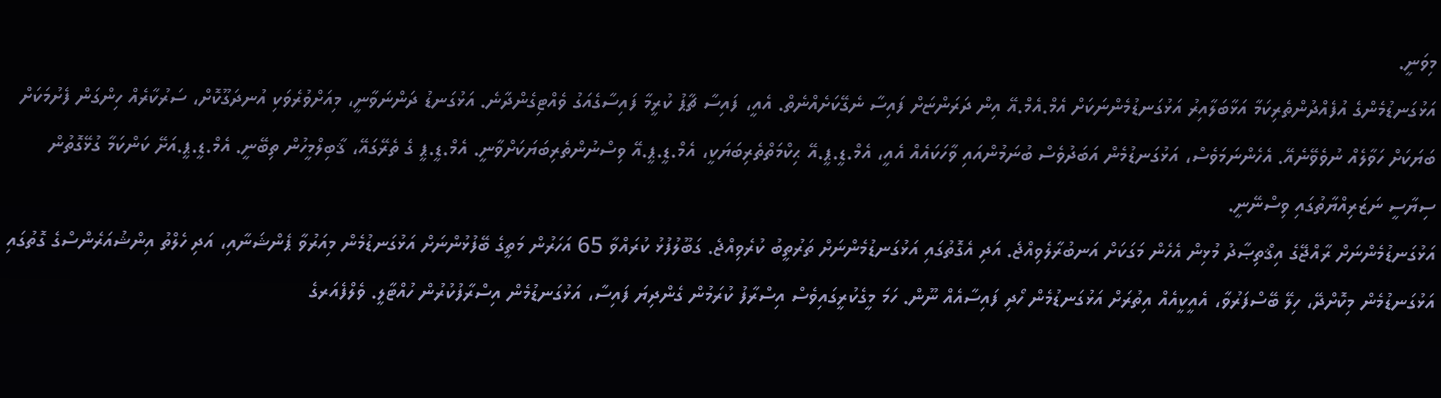މިވަނީ.
އަޅުގަނޑުމެންގެ އުފެއްދުންތެރިކަމާ އަޅާބަލާއިރު އަޅުގަނޑުމެންނަކަށް އެމް.އެމް.އޭ އިން ދަރަންޏަށް ފައިސާ ނެގޭކަށެއްނެތް. އެއީ، ފައިސާ ޗާޕު ކުރީމާ ފައިސާގެއަގު ވެއްޓިގެންދާނެ. އަޅުގަނޑު ދަންނަވާނީ، މިއަށްވުރެވަކި އުނދަގޫކޮށް، ސަރުކާރެއް ހިންގަން ފެށުމަކަށް ބަޔަކަށް ހަވާލެއް ނުވެވޭނެއޭ. އެހެންނަމަވެސް، އަޅުގަނޑުމެން އަބަދުވެސް ބުނަމުންއައި ވާހަކައެއް އެއީ، އެމް.ޑީ.ޕީ.އޭ ޙިކްމަތްތެރިބަޔަކީ، އެމް.ޑީ.ޕީ.އޭ ވިސްނުންތެރިބަޔަކަށްވާނީ. އެމް.ޑީ.ޕީ ގެ ތެރޭގައޭ، ޤާބިލްމީހުން ތިބޭނީ. އެމް.ޑީ.ޕީ.އަށޭ ކަންކަމާ ގުޅޭގޮތުން ސިޔާސީ ނަޒަރިއްޔާތުގައި ވިސްނޭނީ.
އަޅުގަނޑުމެންނަށް ރާއްޖޭގެ އިޤްތިޞާދު މުޅިން އެހެން މަގަކަށް އަނބުރާލެވިއްޖެ. އަދި އެގޮތުގައި އަޅުގަނޑުމެންނަށް ތަރުތީބު ކުރެވިއްޖެ. ގަބޫލުފުޅު ކުރައްވާ 65 އަހަރުން މަތީގެ ބޭފުޅުންނަށް އަޅުގަނޑުމެން މިއަރުވާ ޕެންޝަނާއި، އަދި ހެލްތު އިންޝުއަރެންސްގެ ގޮތުގައި އަޅުގަނޑުމެން މިކޮށްދޭ، ހިލޭ ބޭސްފަރުވާ، އެއީކީއެއް އިތުރަށް އަޅުގަނޑުމެން ހޯދި ފައިސާއެއް ނޫން. ހަމަ މީގެކުރީގައިވެސް އިސްރާފު ކުރަމުން ގެންދިޔަ ފައިސާ، އަޅުގަނޑުމެން އިސްރާފުކުރުން ހުއްޓާލީ. ވެލްފެއަރގެ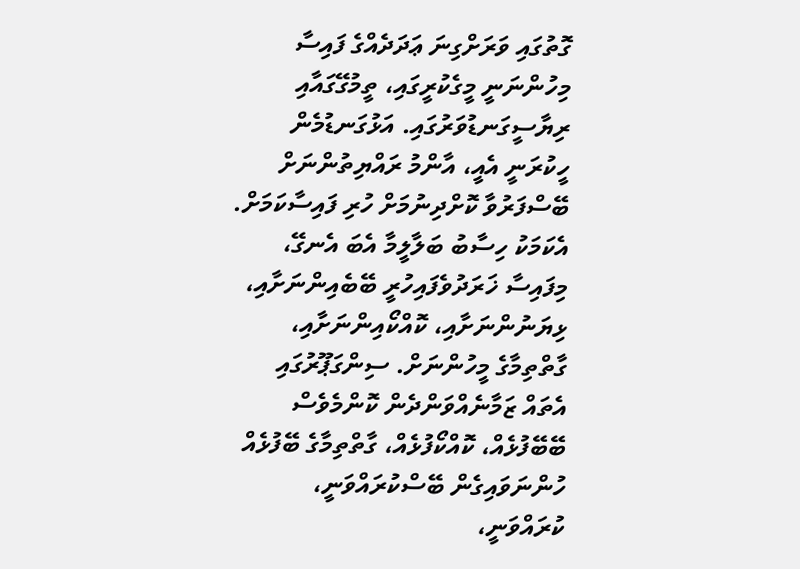ގޮތުގައި ވަރަށްގިނަ ޢަދަދެއްގެ ފައިސާ މިހުންނަނީ މީގެކުރީގައި، ތީމުގޭގައާއި ރިޔާސީގަނޑުވަރުގައި. އަޅުގަނޑުމެން ހީކުރަނީ އެއީ، އާންމު ރައްޔިތުންނަށް ބޭސްފަރުވާ ކޮށްދިނުމަށް ހުރި ފައިސާކަމަށް. އެކަމަކު ހިސާބު ބަލާލީމާ އެބަ އެނގޭ، މިފައިސާ ޚަރަދުވެފައިހުރީ ބޭބެއިންނަށާއި، ޅިޔަނުންނަށާއި، ކޮއްކޯއިންނަށާއި، ގާތްތިމާގެ މީހުންނަށް. ސިންގަޕޫރުގައި އެތައް ޒަމާނެއްވަންދެން ކޮންމެވެސް ބޭބޭފުޅެއް، ކޮއްކޯފުޅެއް، ގާތްތިމާގެ ބޭފުޅެއް ހުންނަވައިގެން ބޭސްކުރައްވަނީ، ކުރައްވަނީ،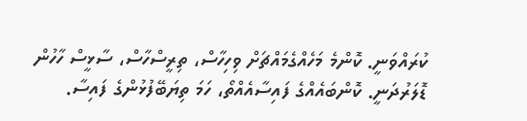ކުރައްވަނީ. ކޮންމެ މަހެއްގެމައްޗަށް ވިހިހާސް، ތިރީސްހާސް، ސާޅީސް ހާހުން ޑޮލަރުދަނީ. ކޮންބައެއްގެ ފައިސާއެއްތޯ، ހަމަ ތިޔަބޭފުޅުންގެ ފައިސާ.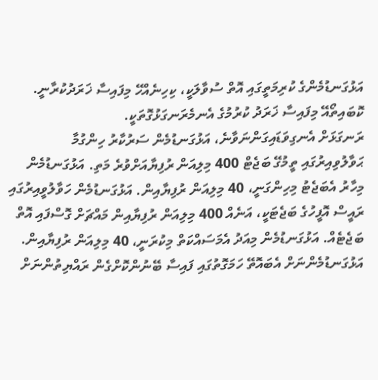އަޅުގަނޑުމެންގެ ކުރިމަތީގައި އޮތް ސުވާލަކީ، ކިހިނެއްހޭ މިފައިސާ ޚަރަދުކުރާނީ. ކޮބައިތޯއޭ މިފައިސާ ޚަރަދު ކުރުމުގެ އެނމެރަނގަޅުގޮތަކީ.
ރަނގަޅަށް އެނގިވަޑައިގަންނަވާނެ، އަޅުގަނޑުމެން ސަރުކާރު ހިންގުމާ ޙަވާލުވިއިރުގައި ތީމުގޭ ބަޖެޓް 400 މިލިއަން ރުފިޔާއަށްވުރެ މަތި. އަޅުގަނޑުމެން މިހާރު އެބަޖެޓު މިހިންގަނީ، 40 މިލިއަން ރުފިޔާއިން. އަޅުގަނޑުމެން ހަވާލުވީއިރުގައި ރައީސް އޮފީހުގެ ބަޖެޓަކީ، އަނެއް 400 މިލިއަން ރުފިޔާއިން މައްޗަށް ގޮސްފައި އޮތް ބަޖެޓެއް. އަޅުގަނޑުމެން މިއަދު އެމަސައްކަތް މިކުރަނީ، 40 މިލިއަން ރުފިޔާއިން.
އަޅުގަނޑުމެންނަށް އެބައޮތޭ ހަމަގޮތުގައި ފައިސާ ބޭނުންކޮށްގެން ރައްޔިތުންނަށް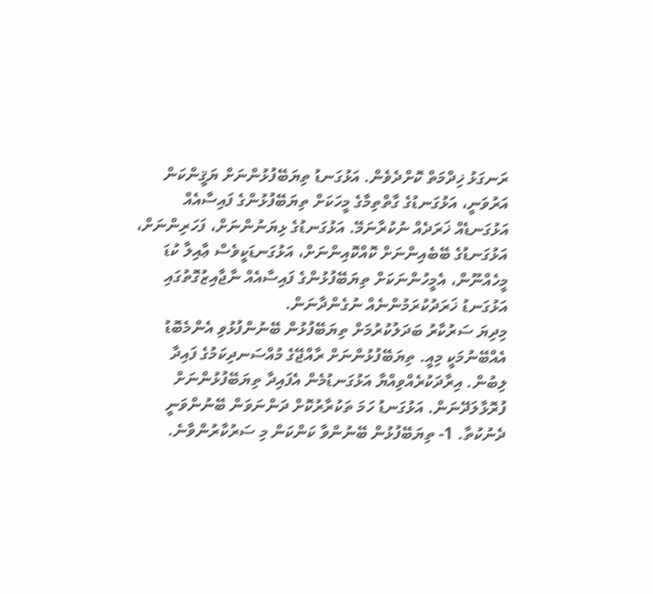ރަނގަޅު ޚިދްމަތް ކޮށްދެވެން. އަޅުގަނޑު ތިޔަބޭފުޅުންނަށް ޔަޤީންކަން އަރުވަނީ، އަޅުގަނޑުގެ ގާތްތިމާގެ މީހަކަށް ތިޔަބޭފުޅުންގެ ފައިސާއެއް އަޅުގަނޑެއް ޚަރަދެއް ނުކުރާނަމޭ. އަޅުގަނޑުގެ ޅިޔަނުންނަށް، ފަހަރިންނަށް، އަޅުގަނޑުގެ ބޭބެއިންނަށް ކޮއްކޮއިންނަށް، އަޅުގަނޑަކީވެސް ޢާއިލާ ކުޑަ މީހެއްނޫން، އެމީހުންނަކަށް ތިޔަބޭފުޅުންގެ ފައިސާއެއް ނާޖާއިޒުގޮތުގައި އަޅުގަނޑު ޚަރަދުކުރަމުންނެއް ނުގެންދާނަން.
މިދިޔަ ސަރުކާރު ބަދަލުކުރުމަށް ތިޔަބޭފުޅުން ބޭނުންފުޅުވި އެންމެބޮޑު އެއްބޭނުމަކީ މިއީ. ތިޔަބޭފުޅުންނަށް ރާއްޖޭގެ މުއްސަނދިކަމުގެ ފައިދާ ލިބުން. އިރާދަކުރެއްވިއްޔާ އަޅުގަނޑުމެން އެފައިދާ ތިޔަބޭފުޅުންނަށް ފުރޮޅާލަދޭނަން. އަޅުގަނޑު ހަމަ ތަކުރާރުކޮށް ދަންނަވަން ބޭނުންވަނީ ދެނުކުތާ. 1- ތިޔަބޭފުޅުން ބޭނުންވާ ކަންކަން މި ސަރުކާރުންވާނެ.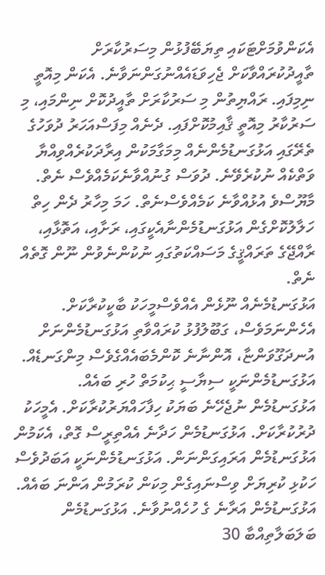އެކަންވުމަށްޓަކައި ތިޔަބޭފުޅުން މިސަރުކާރަށް ތާއީދުކުރައްވާކަށް ޖެހިވަޑައެއްނުގަންނަވާނެ. އެކަން މިއޮތީ ނިމިފައި. ރައްޔިތުން މި ސަރުކާރަށް ތާއީދުކޮށް ނިންމައި، މި ސަރުކާރު މިއޮތީ ޤާއިމުކޮށްފައި. ދެނެއް މިފަސްއަހަރު ދުވަހުގެ ތެރޭގައި އަޅުގަނޑުމެންނެއް މިމަގާމަކުން އިރާދަކުރެއްވިއްޔާ ވަތްކެއް ނުކުރެވޭނެ. ދުވަސް ގުނުއްވާނެކަމެއްވެސް ނެތް. މާޔޫސްވެ އުޅުއްވާނެ ކަމެއްވެސްނެތް. ހަމަ މިހާރު ދެން ހިތް ހަލާލުކޮށްގެން އަޅުގަނޑުމެންނާއެކީގައި، ރަށާއި، އަތޮޅާއި، ރާއްޖޭގެ ތަރައްޤީގެ މަސައްކަތުގައި ނުކުންނެވުން ނޫން ގޮތެއް ނެތް.
އަޅުގަނޑުމެނެއް ނޫޅެން އެއްވެސްމީހަކު ބާކީކުރާކަށް. އެހެންނަމަވެސް، ގަބޫލުފުޅު ކުރައްވާތި އަޅުގަނޑުމެންނަށް އުނދަގޫވަންޏާ، އޮންނާނެ ކޮންމެބައެއްގެވެސް މިންގަނޑެއް. އަޅުގަނޑުމެންނަކީ ސިޔާސީ ޙިކުމަތް ހުރި ބައެއް. އަޅުގަނޑުމެން ނުޖެހޭނެ ބަޔަކު ހިފާހައްޔަރުކުރާކަށް. އެމީހަކު ދުރުކުރާކަށް. އަޅުގަނޑުމެން ހަދާނެ އެއްތިރީސް ގޮތް، އެކަމުން އަޅުގަނޑުމެން އަރައިގަންނަން. އަޅުގަނޑުމެންނަކީ އަބަދުވެސް ހަކުޅި ކުރިޔަށް ވިސްނައިގެން މިކަން ކުރަމުން އަންނަ ބައެއް. އަޅުގަނޑުމެން އަރާނެ ގެ ހުހެއްނުވާނެ. އަޅުގަނޑުމެން ބަލަބަލާތިއްބާ 30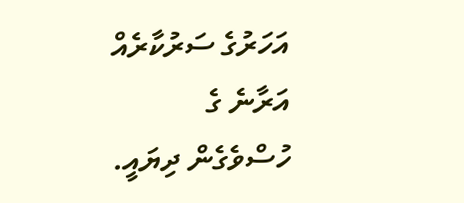އަހަރުގެ ސަރުކާރެއް އަރާނެ ގެ ހުސްވެގެން ދިޔައީ.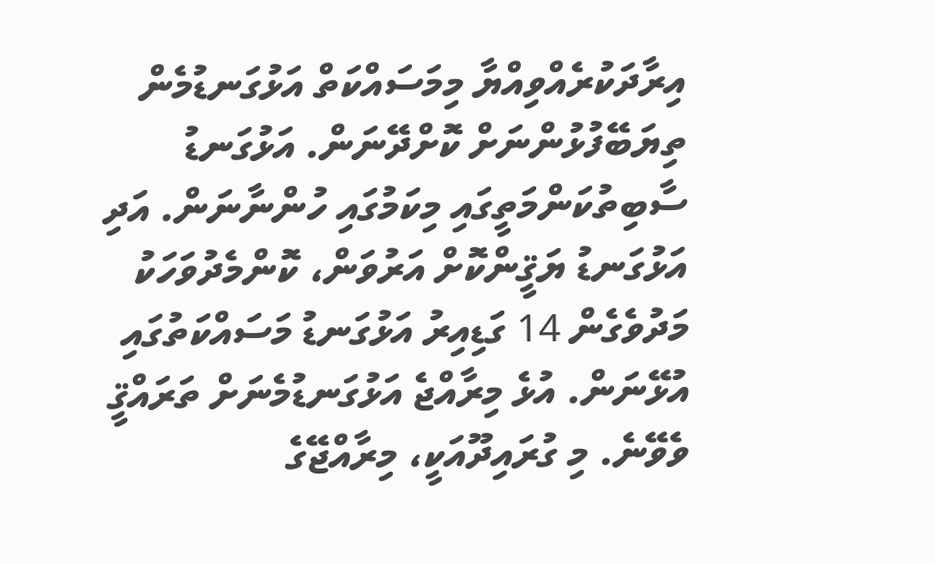އިރާދަކުރެއްވިއްޔާ މިމަސައްކަތް އަޅުގަނޑުމެން ތިޔަބޭފުޅުންނަށް ކޮށްދޭނަން. އަޅުގަނޑު ސާބިތުކަންމަތީގައި މިކަމުގައި ހުންނާނަން. އަދި އަޅުގަނޑު ޔަޤީންކޮށް އަރުވަން، ކޮންމެދުވަހަކު މަދުވެގެން 14 ގަޑިއިރު އަޅުގަނޑު މަސައްކަތުގައި އުޅޭނަން. އުޅެ މިރާއްޖެ އަޅުގަނޑުމެނަށް ތަރައްޤީ ވެވޭނެ. މި ގުރައިދޫއަކީ، މިރާއްޖޭގެ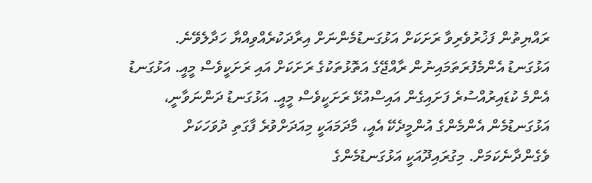ރައްޔިތުން ފަޚުރުވެރިވާ ރަށަކަށް އަޅުގަނޑުމެންނަށް އިރާދަކުރެއްވިއްޔާ ހަދާލެވޭނެ.
އަޅުގަނޑު އެންމެފުރަތަމައިނުން ރާއްޖޭގެ އަތޮޅުތަކުގެ ރަށަކަށް އައި ރަށަކީވެސް މީއީ. އަޅުގަނޑު އެންމެ ކުޑައިރުއްސުރެ ފަށައިގެން އައިސްއުޅޭ ރަށަކީވެސް މީއީ. އަޅުގަނޑު ދަންނަވާނީ، އަޅުގަނޑުމެން އެންމެންގެ އުންމީދެކޭ އެއީ، މާދަމައަކީ މިއަދަށްވުރެ ފާގަތި ދުވަހަކަށް ވެގެންދާނެކަމަށް. މިގުރައިދޫއަކީ އަޅުގަނޑުމެންގެ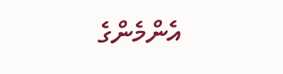އެންމެންގެ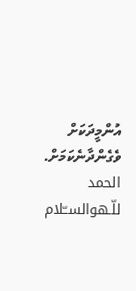އުންމީދަކަށް ވެގެންދާނެކަމަށް. الحمد للّـهوالســّلام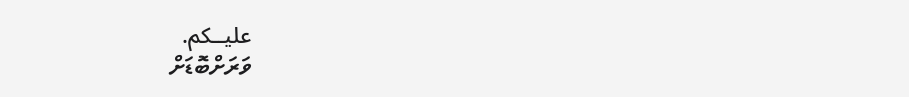عليــكم.
ވަރަށްބޮޑަށް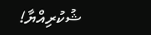ޝުކުރިއްޔާ!